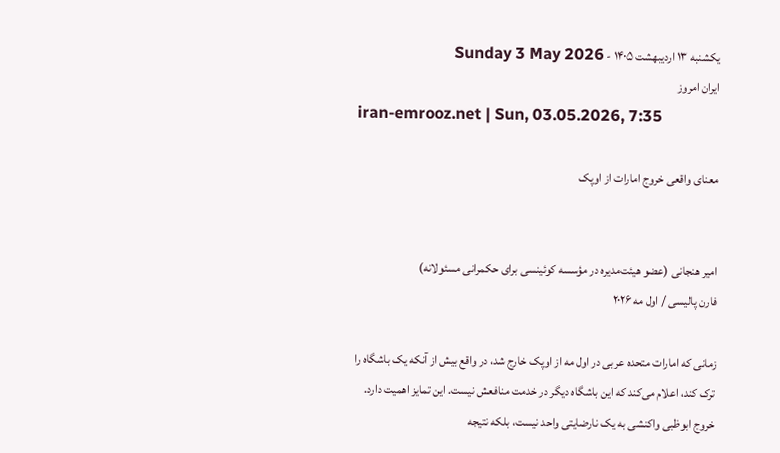يكشنبه ۱۳ ارديبهشت ۱۴۰۵ - Sunday 3 May 2026
ايران امروز
iran-emrooz.net | Sun, 03.05.2026, 7:35

معنای واقعی خروج امارات از اوپک


امیر هنجانی (عضو هیئت‌مدیره در مؤسسه کوئینسی برای حکمرانی مسئولانه)
فارن پالیسی / اول مه ۲۰۲۶

زمانی که امارات متحده عربی در اول مه از اوپک خارج شد، در واقع بیش از آنکه یک باشگاه را ترک کند، اعلام می‌کند که این باشگاه دیگر در خدمت منافعش نیست. این تمایز اهمیت دارد. خروج ابوظبی واکنشی به یک نارضایتی واحد نیست، بلکه نتیجه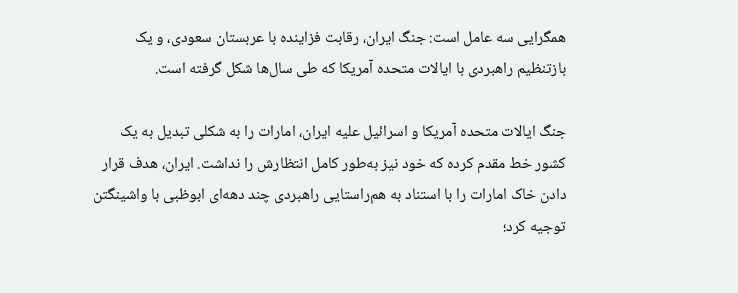همگرایی سه عامل است: جنگ ایران، رقابت فزاینده با عربستان سعودی، و یک بازتنظیم راهبردی با ایالات متحده آمریکا که طی سال‌ها شکل گرفته است.

جنگ ایالات متحده آمریکا و اسرائیل علیه ایران، امارات را به شکلی تبدیل به یک کشور خط مقدم کرده که خود نیز به‌طور کامل انتظارش را نداشت. ایران، هدف قرار دادن خاک امارات را با استناد به هم‌راستایی راهبردی چند دهه‌ای ابوظبی با واشینگتن توجیه کرد؛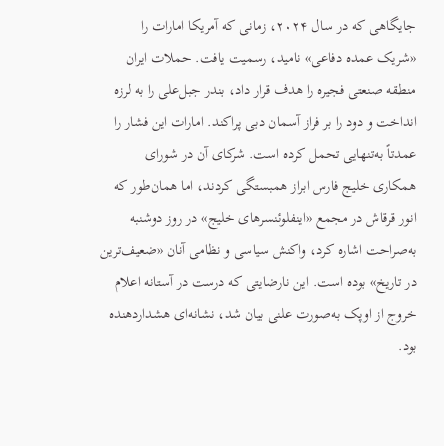جایگاهی که در سال ۲۰۲۴، زمانی که آمریکا امارات را «شریک عمده دفاعی» نامید، رسمیت یافت. حملات ایران منطقه صنعتی فجیره را هدف قرار داد، بندر جبل‌علی را به لرزه انداخت و دود را بر فراز آسمان دبی پراکند. امارات این فشار را عمدتاً به‌تنهایی تحمل کرده است. شرکای آن در شورای همکاری خلیج فارس ابراز همبستگی کردند، اما همان‌طور که انور قرقاش در مجمع «اینفلوئنسرهای خلیج» در روز دوشنبه به‌صراحت اشاره کرد، واکنش سیاسی و نظامی آنان «ضعیف‌ترین در تاریخ» بوده است. این نارضایتی که درست در آستانه اعلام خروج از اوپک به‌صورت علنی بیان شد، نشانه‌ای هشداردهنده بود.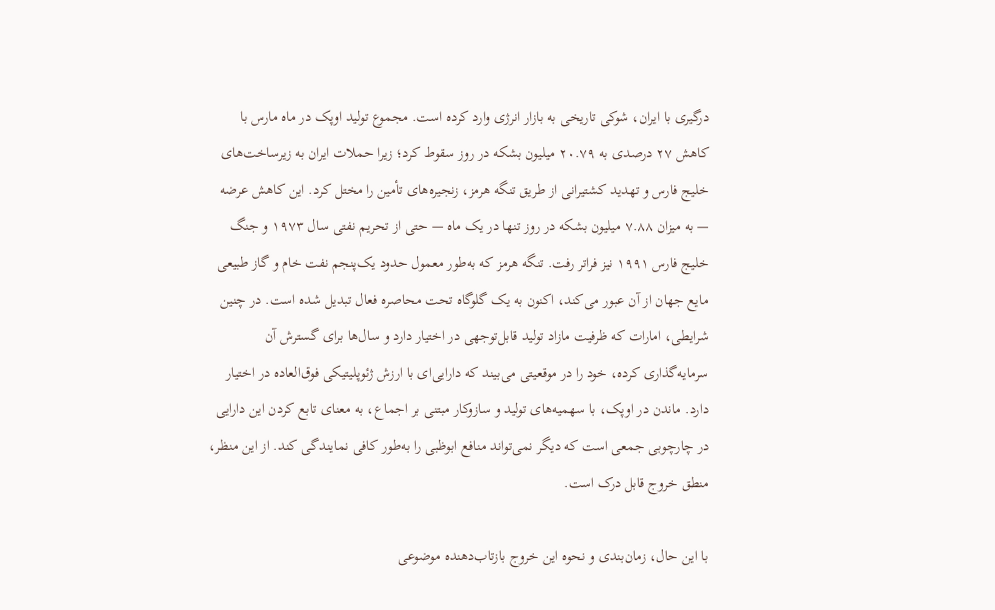درگیری با ایران، شوکی تاریخی به بازار انرژی وارد کرده است. مجموع تولید اوپک در ماه مارس با کاهش ۲۷ درصدی به ۲۰.۷۹ میلیون بشکه در روز سقوط کرد؛ زیرا حملات ایران به زیرساخت‌های خلیج فارس و تهدید کشتیرانی از طریق تنگه هرمز، زنجیره‌های تأمین را مختل کرد. این کاهش عرضه — به میزان ۷.۸۸ میلیون بشکه در روز تنها در یک ماه — حتی از تحریم نفتی سال ۱۹۷۳ و جنگ خلیج فارس ۱۹۹۱ نیز فراتر رفت. تنگه هرمز که به‌طور معمول حدود یک‌پنجم نفت خام و گاز طبیعی مایع جهان از آن عبور می‌کند، اکنون به یک گلوگاه تحت محاصره فعال تبدیل شده است. در چنین شرایطی، امارات که ظرفیت مازاد تولید قابل‌توجهی در اختیار دارد و سال‌ها برای گسترش آن سرمایه‌گذاری کرده، خود را در موقعیتی می‌بیند که دارایی‌ای با ارزش ژئوپلیتیکی فوق‌العاده در اختیار دارد. ماندن در اوپک، با سهمیه‌های تولید و سازوکار مبتنی بر اجماع، به معنای تابع کردن این دارایی در چارچوبی جمعی است که دیگر نمی‌تواند منافع ابوظبی را به‌طور کافی نمایندگی کند. از این منظر، منطق خروج قابل درک است.

با این حال، زمان‌بندی و نحوه این خروج بازتاب‌دهنده موضوعی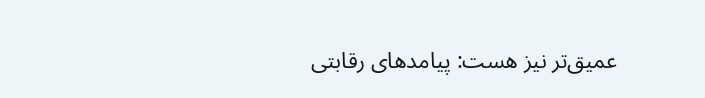عمیق‌تر نیز هست: پیامدهای رقابتی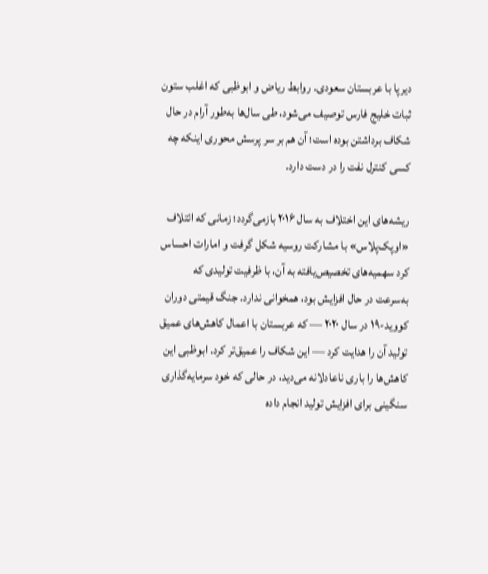دیرپا با عربستان سعودی. روابط ریاض و ابوظبی که اغلب ستون ثبات خلیج فارس توصیف می‌شود، طی سال‌ها به‌طور آرام در حال شکاف برداشتن بوده است؛ آن هم بر سر پرسش محوری اینکه چه کسی کنترل نفت را در دست دارد.

ریشه‌های این اختلاف به سال ۲۰۱۶ بازمی‌گردد؛ زمانی که ائتلاف «اوپک‌پلاس» با مشارکت روسیه شکل گرفت و امارات احساس کرد سهمیه‌های تخصیص‌یافته به آن، با ظرفیت تولیدی که به‌سرعت در حال افزایش بود، همخوانی ندارد. جنگ قیمتی دوران کووید-۱۹ در سال ۲۰۲۰ — که عربستان با اعمال کاهش‌های عمیق تولید آن را هدایت کرد — این شکاف را عمیق‌تر کرد. ابوظبی این کاهش‌ها را باری ناعادلانه می‌دید، در حالی که خود سرمایه‌گذاری سنگینی برای افزایش تولید انجام داده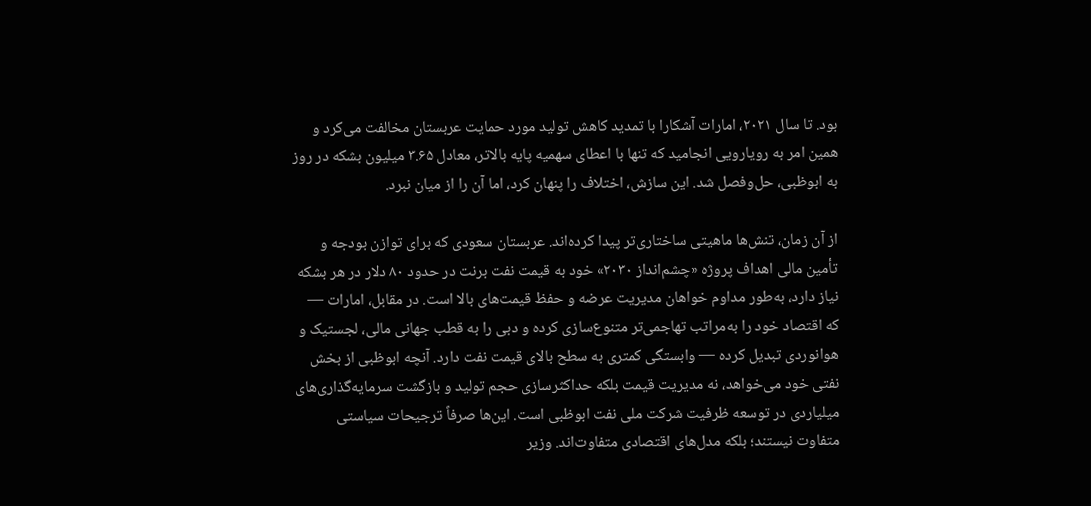بود. تا سال ۲۰۲۱، امارات آشکارا با تمدید کاهش تولید مورد حمایت عربستان مخالفت می‌کرد و همین امر به رویارویی انجامید که تنها با اعطای سهمیه پایه بالاتر، معادل ۳.۶۵ میلیون بشکه در روز به ابوظبی، حل‌وفصل شد. این سازش، اختلاف را پنهان کرد، اما آن را از میان نبرد.

از آن زمان، تنش‌ها ماهیتی ساختاری‌تر پیدا کرده‌اند. عربستان سعودی که برای توازن بودجه و تأمین مالی اهداف پروژه «چشم‌انداز ۲۰۳۰» خود به قیمت نفت برنت در حدود ۸۰ دلار در هر بشکه نیاز دارد، به‌طور مداوم خواهان مدیریت عرضه و حفظ قیمت‌های بالا است. در مقابل، امارات — که اقتصاد خود را به‌مراتب تهاجمی‌تر متنوع‌سازی کرده و دبی را به قطب جهانی مالی، لجستیک و هوانوردی تبدیل کرده — وابستگی کمتری به سطح بالای قیمت نفت دارد. آنچه ابوظبی از بخش نفتی خود می‌خواهد، نه مدیریت قیمت بلکه حداکثرسازی حجم تولید و بازگشت سرمایه‌گذاری‌های میلیاردی در توسعه ظرفیت شرکت ملی نفت ابوظبی است. این‌ها صرفاً ترجیحات سیاستی متفاوت نیستند؛ بلکه مدل‌های اقتصادی متفاوت‌اند. وزیر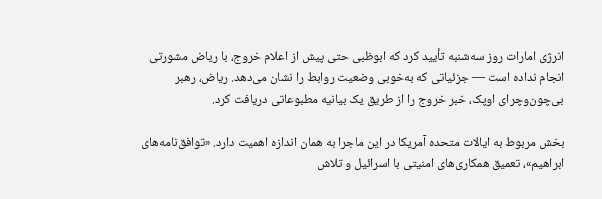انرژی امارات روز سه‌شنبه تأیید کرد که ابوظبی حتی پیش از اعلام خروج، با ریاض مشورتی انجام نداده است — جزئیاتی که به‌خوبی وضعیت روابط را نشان می‌دهد. ریاض، رهبر بی‌چون‌وچرای اوپک، خبر خروج را از طریق یک بیانیه مطبوعاتی دریافت کرد.

بخش مربوط به ایالات متحده آمریکا در این ماجرا به همان اندازه اهمیت دارد. «توافق‌نامه‌های ابراهیم»، تعمیق همکاری‌های امنیتی با اسرائیل و تلاش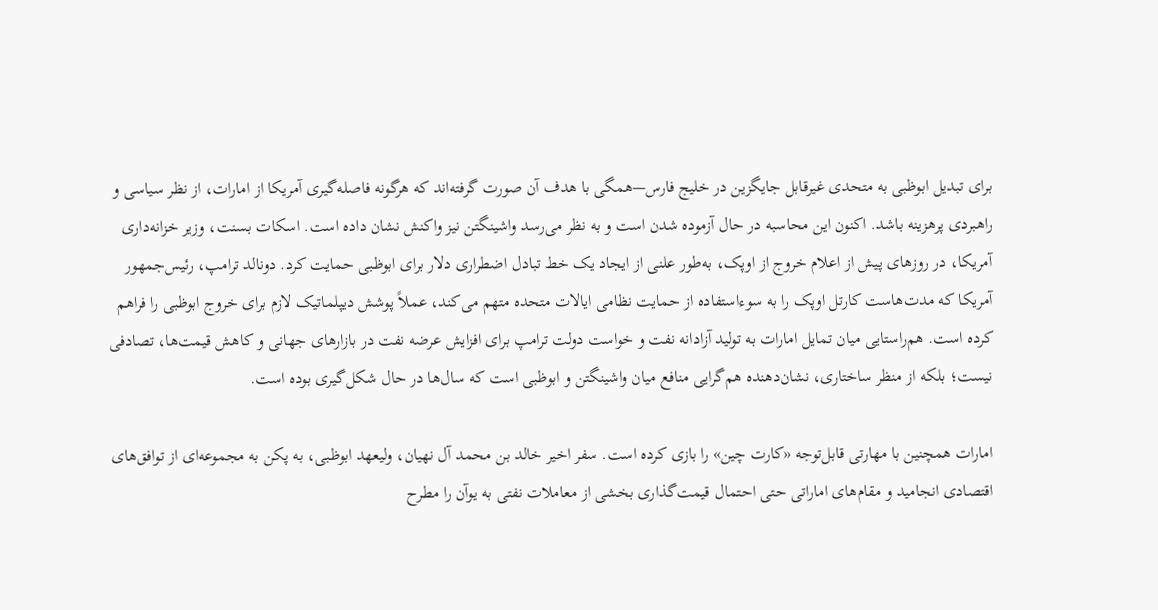برای تبدیل ابوظبی به متحدی غیرقابل جایگزین در خلیج فارس—همگی با هدف آن صورت گرفته‌اند که هرگونه فاصله‌گیری آمریکا از امارات، از نظر سیاسی و راهبردی پرهزینه باشد. اکنون این محاسبه در حال آزموده شدن است و به نظر می‌رسد واشینگتن نیز واکنش نشان داده است. اسکات بسنت، وزیر خزانه‌داری آمریکا، در روزهای پیش از اعلام خروج از اوپک، به‌طور علنی از ایجاد یک خط تبادل اضطراری دلار برای ابوظبی حمایت کرد. دونالد ترامپ، رئیس‌جمهور آمریکا که مدت‌هاست کارتل اوپک را به سوءاستفاده از حمایت نظامی ایالات متحده متهم می‌کند، عملاً پوشش دیپلماتیک لازم برای خروج ابوظبی را فراهم کرده است. هم‌راستایی میان تمایل امارات به تولید آزادانه نفت و خواست دولت ترامپ برای افزایش عرضه نفت در بازارهای جهانی و کاهش قیمت‌ها، تصادفی نیست؛ بلکه از منظر ساختاری، نشان‌دهنده هم‌گرایی منافع میان واشینگتن و ابوظبی است که سال‌ها در حال شکل‌گیری بوده است.

امارات همچنین با مهارتی قابل‌توجه «کارت چین» را بازی کرده است. سفر اخیر خالد بن محمد آل نهیان، ولیعهد ابوظبی، به پکن به مجموعه‌ای از توافق‌های اقتصادی انجامید و مقام‌های اماراتی حتی احتمال قیمت‌گذاری بخشی از معاملات نفتی به یوآن را مطرح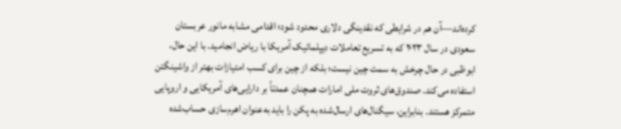کرده‌اند—آن هم در شرایطی که نقدینگی دلاری محدود شود؛ اقدامی مشابه مانور عربستان سعودی در سال ۲۰۲۳ که به تسریع تعاملات دیپلماتیک آمریکا با ریاض انجامید. با این حال، ابوظبی در حال چرخش به سمت چین نیست؛ بلکه از چین برای کسب امتیازات بهتر از واشینگتن استفاده می‌کند. صندوق‌های ثروت ملی امارات همچنان عمدتاً بر دارایی‌های آمریکایی و اروپایی متمرکز هستند. بنابراین، سیگنال‌های ارسال‌شده به پکن را باید به‌عنوان اهرم‌سازی حساب‌شده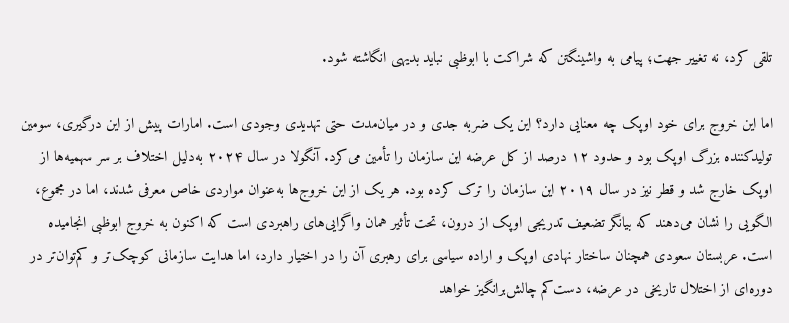تلقی کرد، نه تغییر جهت؛ پیامی به واشینگتن که شراکت با ابوظبی نباید بدیهی انگاشته شود.

اما این خروج برای خود اوپک چه معنایی دارد؟ این یک ضربه جدی و در میان‌مدت حتی تهدیدی وجودی است. امارات پیش از این درگیری، سومین تولیدکننده بزرگ اوپک بود و حدود ۱۲ درصد از کل عرضه این سازمان را تأمین می‌کرد. آنگولا در سال ۲۰۲۴ به‌دلیل اختلاف بر سر سهمیه‌ها از اوپک خارج شد و قطر نیز در سال ۲۰۱۹ این سازمان را ترک کرده بود. هر یک از این خروج‌ها به‌عنوان مواردی خاص معرفی شدند، اما در مجموع، الگویی را نشان می‌دهند که بیانگر تضعیف تدریجی اوپک از درون، تحت تأثیر همان واگرایی‌های راهبردی است که اکنون به خروج ابوظبی انجامیده است. عربستان سعودی همچنان ساختار نهادی اوپک و اراده سیاسی برای رهبری آن را در اختیار دارد، اما هدایت سازمانی کوچک‌تر و کم‌توان‌تر در دوره‌ای از اختلال تاریخی در عرضه، دست‌کم چالش‌برانگیز خواهد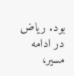بود. ریاض در ادامه مسیر،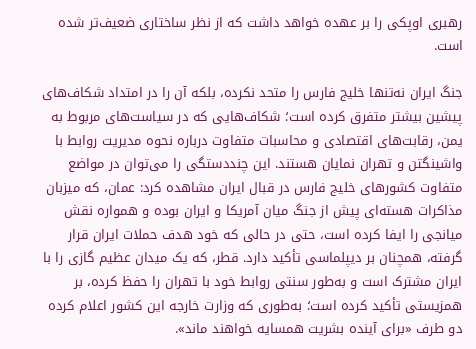رهبری اوپکی را بر عهده خواهد داشت که از نظر ساختاری ضعیف‌تر شده است.

جنگ ایران نه‌تنها خلیج فارس را متحد نکرده، بلکه آن را در امتداد شکاف‌های پیشین بیشتر متفرق کرده است؛ شکاف‌هایی که در سیاست‌های مربوط به یمن، رقابت‌های اقتصادی و محاسبات متفاوت درباره نحوه مدیریت روابط با واشینگتن و تهران نمایان هستند. این چنددستگی را می‌توان در مواضع متفاوت کشورهای خلیج فارس در قبال ایران مشاهده کرد: عمان، که میزبان مذاکرات هسته‌ای پیش از جنگ میان آمریکا و ایران بوده و همواره نقش میانجی را ایفا کرده است، حتی در حالی که خود هدف حملات ایران قرار گرفته، همچنان بر دیپلماسی تأکید دارد. قطر، که یک میدان عظیم گازی را با ایران مشترک است و به‌طور سنتی روابط خود با تهران را حفظ کرده، بر همزیستی تأکید کرده است؛ به‌طوری که وزارت خارجه این کشور اعلام کرده دو طرف «برای آینده بشریت همسایه خواهند ماند».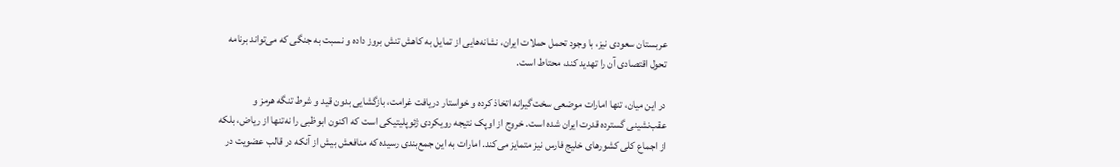عربستان سعودی نیز، با وجود تحمل حملات ایران، نشانه‌هایی از تمایل به کاهش تنش بروز داده و نسبت به جنگی که می‌تواند برنامه تحول اقتصادی آن را تهدید کند، محتاط است.

در این میان، تنها امارات موضعی سخت‌گیرانه اتخاذ کرده و خواستار دریافت غرامت، بازگشایی بدون قید و شرط تنگه هرمز و عقب‌نشینی گسترده قدرت ایران شده است. خروج از اوپک نتیجه رویکردی ژئوپلیتیکی است که اکنون ابوظبی را نه‌تنها از ریاض، بلکه از اجماع کلی کشورهای خلیج فارس نیز متمایز می‌کند. امارات به این جمع‌بندی رسیده که منافعش بیش از آنکه در قالب عضویت در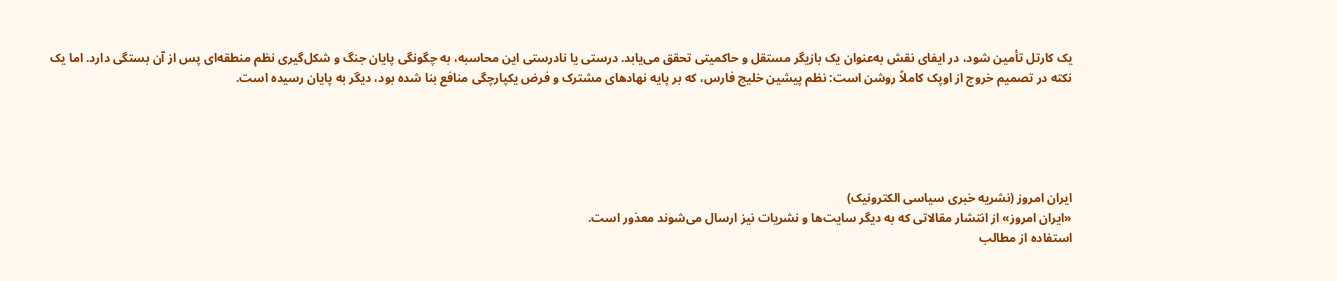یک کارتل تأمین شود، در ایفای نقش به‌عنوان یک بازیگر مستقل و حاکمیتی تحقق می‌یابد. درستی یا نادرستی این محاسبه، به چگونگی پایان جنگ و شکل‌گیری نظم منطقه‌ای پس از آن بستگی دارد. اما یک نکته در تصمیم خروج از اوپک کاملاً روشن است: نظم پیشین خلیج فارس، که بر پایه نهادهای مشترک و فرض یکپارچگی منافع بنا شده بود، دیگر به پایان رسیده است.





ايران امروز (نشريه خبری سياسی الکترونیک)
«ايران امروز» از انتشار مقالاتی كه به ديگر سايت‌ها و نشريات نيز ارسال می‌شوند معذور است.
استفاده از مطالب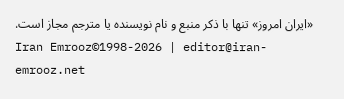«ايران امروز» تنها با ذكر منبع و نام نويسنده يا مترجم مجاز است.
Iran Emrooz©1998-2026 | editor@iran-emrooz.net